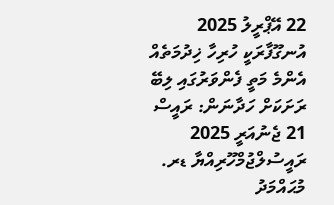22 އޭޕްރީލު 2025
އުނގޫފާރަކީ ހުރިހާ ޚިދުމަތެއް އެންމެ މަތީ ފެންވަރުގައި ލިބޭ ރަށަކަށް ހަދާނަން: ރައީސް
21 ޖެނުއަރީ 2025
ރައީސުލްޖުމްހޫރިއްޔާ ޑރ. މުޙައްމަދު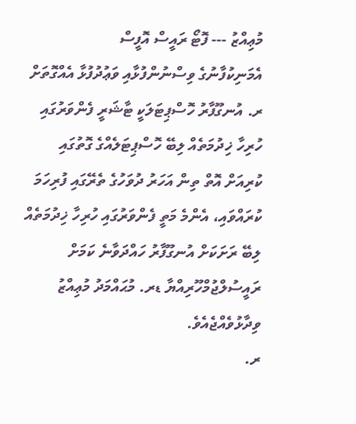މުޢިއްޒު --- ފޮޓޯ ރައީސް އޮފީސް
އެމަނިކުފާނުގެ ވިސްނުންފުޅާއި ވަޢުދުފުޅާ އެއްގޮތަށް ރ. އުނގޫފާރު ހޮސްޕިޓަލަކީ ޓާޝަރީ ފެންވަރުގައި ހުރިހާ ޚިދުމަތެއް ލިބޭ ހޮސްޕިޓަލެއްގެ ގޮތުގައި ކުރިއަށް އޮތް ތިން އަހަރު ދުވަހުގެ ތެރޭގައި ފުރިހަމަ ކުރައްވައި، އެންމެ މަތީ ފެންވަރުގައި ހުރިހާ ޚިދުމަތެއް ލިބޭ ރަށަކަށް އުނގޫފާރު ހައްދަވާނެ ކަމަށް ރައީސުލްޖުމްހޫރިއްޔާ ޑރ. މުޙައްމަދު މުޢިއްޒު ވިދާޅުވެއްޖެއެވެ.
ރ.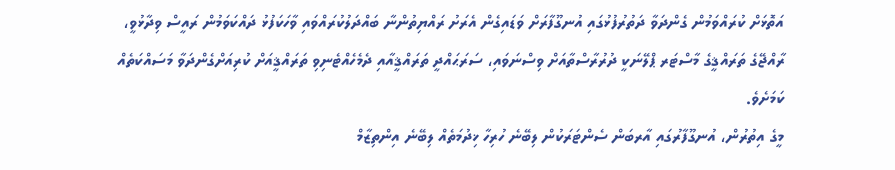އަތޮޅަށް ކުރައްވަމުން ގެންދަވާ ދަތުރުފުޅުގައި އުނގޫފާރަށް ވަޑައިގެން އެރަށު ރައްޔިތުންނާ ބައްދަލުކުރައްވައި ވާހަކަފުޅު ދައްކަވަމުން ރައީސް ވިދާޅުވީ، ރާއްޖޭގެ ތަރައްޤީގެ މާސްޓަރ ޕްލޭނަކީ ދުރުރާސްތާއަށް ވިސްނަވައި، ސަރަޙައްދީ ތަރައްޤީއާއި ދެމެހެއްޓެނިވި ތަރައްޤީއަށް ކުރިއަށްގެންދަވާ މަސައްކަތެއް ކަމަށެވެ.
މީގެ އިތުރުން، އުނގޫފާރުގައި އާރބަން ސެންޓަރަކުން ލިބޭނެ ހުރިހާ ޚިދުމަތެއް ލިބޭނެ އިންތިޒާމް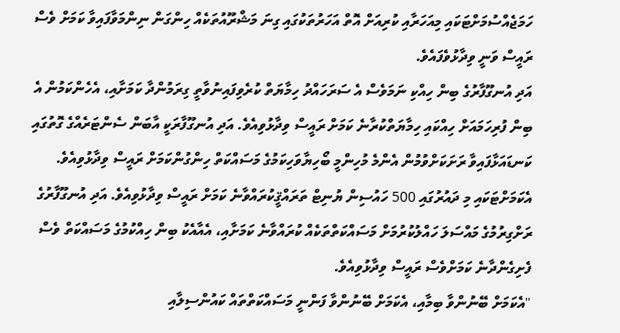ހަމަޖެއްސުމަށްޓަކައި މިއަހަރާއި ކުރިއަށް އޮތް އަހަރުތަކުގައި ގިނަ މަޝްރޫއުތަކެއް ހިންގަން ނިންމަވާފައިވާ ކަމަށް ވެސް ރައީސް ވަނީ ވިދާޅުވެފައެވެ.
އަދި އުނގޫފާރުގެ ބިން ހިއްކި ނަމަވެސް އެ ސަރަހައްދު ހިމާޔަތް ކުރެވިފައިނުވާތީ ގިރަމުންދާ ކަމަށާއި، އެހެންކަމުން އެ ބިން ފުރިހަމައަށް ހިއްކައި ހިމާޔަތްކުރާނެ ކަމަށް ރައީސް ވިދާޅުވިއެވެ. އަދި އުނގޫފާރަކީ އާބަން ސެންޓަރެއްގެ ގޮތުގައި ކަނޑައަޅާފައިވާ ރަށަކަށްވުމުން އެންމެ މުހިންމީ ބޯހިޔާވަހިކަމުގެ މަސައްކަތް ހިންގުންކަމަށް ރައީސް ވިދާޅުވިއެވެ. އެކަމަށްޓަކައި މި ދައުރުގައި 500 ހައުސިން ޔުނިޓް ތަރައްޤީކުރައްވާނެ ކަމަށް ރައީސް ވިދާޅުވިއެވެ. އަދި އުނގޫފާރުގެ ރަށްގިރުމުގެ މައްސަލަ ހައްލުކުރުމަށް މަސައްކަތްތަކެއް ކުރައްވާނެ ކަމަށާއި، އެއާއެކު ބިން ހިއްކުމުގެ މަސައްކަތް ވެސް ފެށިގެންދާނެ ކަމަށްވެސް ރައީސް ވިދާޅުވިއެވެ.
"އެކަމަށް ބޭނުންވާ ބިމާއި، އެކަމަށް ބޭނުންވާ ފަންނީ މަސައްކަތްތައް ކައުންސިލާއި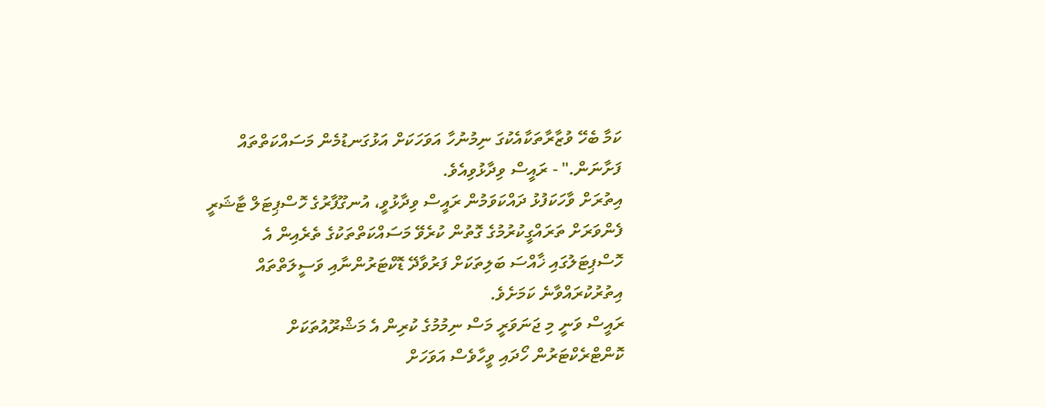ކަމާ ބެހޭ ވުޒާރާތަކާއެކުގަ ނިމުނުހާ އަވަހަކަށް އަޅުގަނޑުމެން މަސައްކަތްތައް ފަށާނަން." - ރައީސް ވިދާޅުވިއެވެ.
އިތުރަށް ވާހަކަފުޅު ދައްކަވަމުން ރައީސް ވިދާޅުވީ، އުނގޫފާރުގެ ހޮސްޕިޓަލް ޓާޝަރީ ފެންވަރަށް ތަރައްގީކުރުމުގެ ގޮތުން ކުރެވޭ މަސައްކަތްތަކުގެ ތެރެއިން އެ ހޮސްޕިޓަލުގައި ޚާއްސަ ބަލިތަކަށް ފަރުވާދޭ ޑޮކްޓަރުންނާއި ވަސީލަތްތައް އިތުރުކުރައްވާނެ ކަމަށެވެ.
ރައީސް ވަނީ މި ޖަނަވަރީ މަސް ނިމުމުގެ ކުރިން އެ މަޝްރޫއުތަކަށް ކޮންޓްރެކްޓަރުން ހޯދައި ވީހާވެސް އަވަހަށް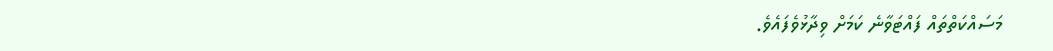މަސައްކަތްތައް ފައްޓަވާނެ ކަމަށް ވިދާޅުވެފައެވެ.